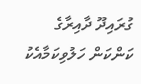ގުރައިދޫ ދާއިރާގެ ކަންކަން ހަލުވިކަމާއެކު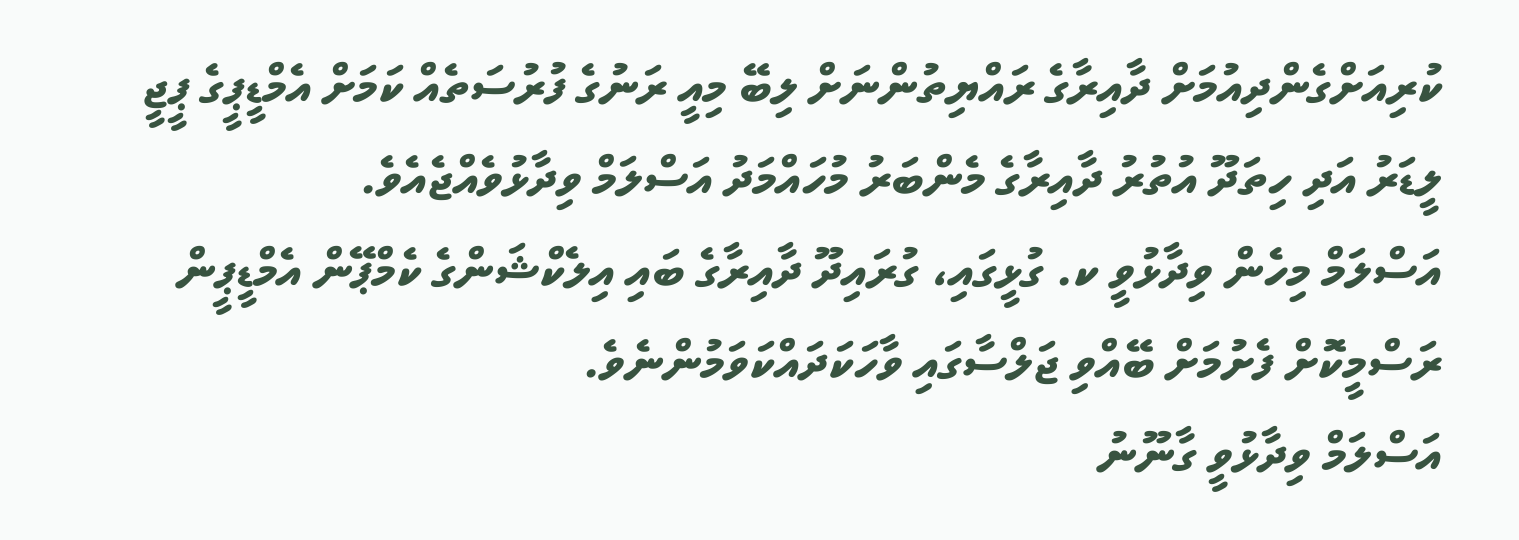ކުރިއަށްގެންދިއުމަށް ދާއިރާގެ ރައްޔިތުންނަށް ލިބޭ މިއީ ރަނުގެ ފުރުސަތެއް ކަމަށް އެމްޑީޕީގެ ޕީޖީ ލީޑަރު އަދި ހިތަދޫ އުތުރު ދާއިރާގެ މެންބަރު މުހައްމަދު އަސްލަމް ވިދާޅުވެއްޖެއެވެ.
އަސްލަމް މިހެން ވިދާޅުވީ ކ. ގުޅީގައި، ގުރައިދޫ ދާއިރާގެ ބައި އިލެކްޝަންގެ ކެމްޕޭން އެމްޑީޕީން ރަސްމީކޮށް ފެށުމަށް ބޭއްވި ޖަލްސާގައި ވާހަކަދައްކަވަމުންނެވެ.
އަސްލަމް ވިދާޅުވީ ގާނޫނު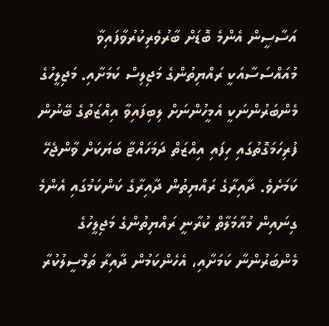އަސާސީން އެންމެ ބޮޑަށް ބާރުވެރިކުރުވާފައިވާ މުއައްސަސާއަކީ ރައްޔިތުންގެ މަޖިލިސް ކަމަށާއި. މަޖިލީހުގެ މެންބަރުންނަކީ އެމީހުންނަށް ލިބިފައިވާ އިއްޒަތުގެ ބޭނުން ފުރިހަމަގޮތުގައި ހިފައި އިއްޒަތް ދަމަހައްޓާ ބަޔަކަށް ވާންޖެހޭ ކަމަށެވެ. ދާއިރާގެ ރައްޔިތުން ދާއިރާގެ ކަންކަމުގައި އެންމެ ގިނައިން މުއާމަލާތް ކުރާނީ ރައްޔިތުންގެ މަޖިލީހުގެ މެންބަރުންނާ ކަމަށާއި، އެހެންކަމުން ދާއިރާ ތަމްސީލުކުރާ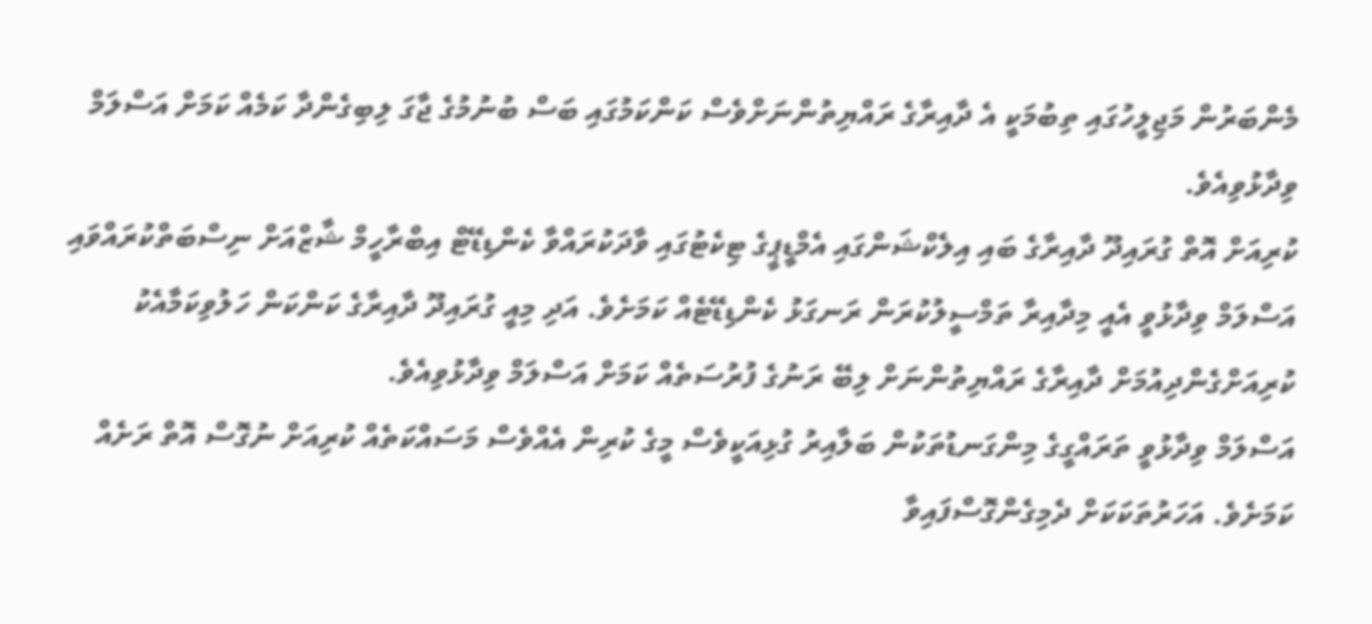މެންބަރުން މަޖިލީހުގައި ތިބުމަކީ އެ ދާއިރާގެ ރައްޔިތުންނަށްވެސް ކަންކަމުގައި ބަސް ބުނުމުގެ ޖާގަ ލިބިގެންދާ ކަމެއް ކަމަށް އަސްލަމް ވިދާޅުވިއެވެ.
ކުރިއަށް އޮތް ގުރައިދޫ ދާއިރާގެ ބައި އިލެކްޝަންގައި އެމްޑީޕީގެ ޓިކެޓުގައި ވާދަކުރައްވާ ކެންޑިޑޭޓް އިބްރާހީމް ޝާޒްއަށް ނިސްބަތްކުރައްވައި އަސްލަމް ވިދާޅުވީ އެއީ މިދާއިރާ ތަމްސީލުކުރަން ރަނގަޅު ކެންޑިޑޭޓެއް ކަމަށެވެ. އަދި މިއީ ގުރައިދޫ ދާއިރާގެ ކަންކަން ހަލުވިކަމާއެކު ކުރިއަށްގެންދިއުމަށް ދާއިރާގެ ރައްޔިތުންނަށް ލިބޭ ރަނުގެ ފުރުސަތެއް ކަމަށް އަސްލަމް ވިދާޅުވިއެވެ.
އަސްލަމް ވިދާޅުވީ ތަރައްގީގެ މިންގަނޑުތަކުން ބަލާއިރު ގުޅިއަކީވެސް މީގެ ކުރިން އެއްވެސް މަސައްކަތެއް ކުރިއަށް ނުގޮސް އޮތް ރަށެއް ކަމަށެވެ. އަހަރުތަކަކަށް ދެމިގެންގޮސްފައިވާ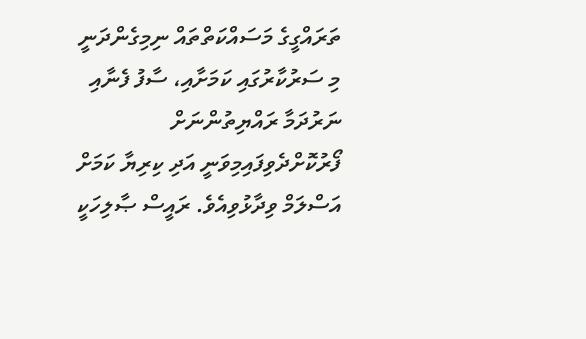ތަރައްގީގެ މަސައްކަތްތައް ނިމިގެންދަނީ މި ސަރުކާރުގައި ކަމަށާއި، ސާފު ފެނާއި ނަރުދަމާ ރައްޔިތުންނަށް ފޯރުކޮށްދެވިފައިމިވަނީ އަދި ކިރިޔާ ކަމަށް އަސްލަމް ވިދާޅުވިއެވެ. ރައީސް ޞާލިހަކީ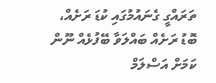ތަރައްގީ ގެނައުމުގައި ކުޑަ ރަށެއް، ބޮޑު ރަށެއް ބައްލަވާ ބޭފުޅެއް ނޫން ކަމަށް އަސްލަމް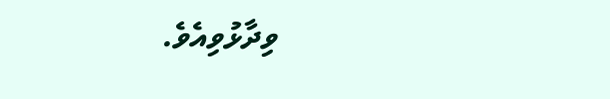ވިދާޅުވިއެވެ.